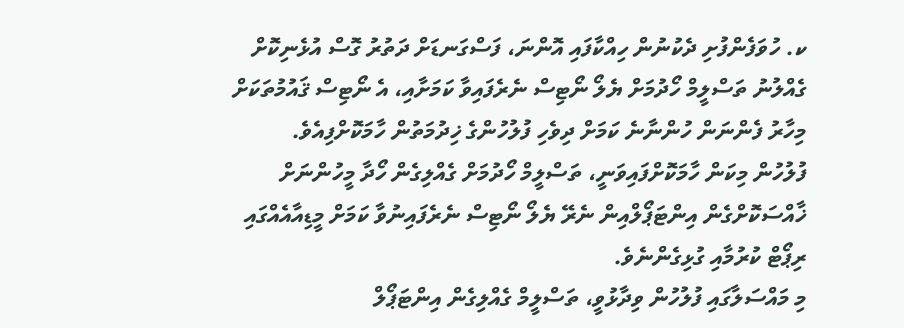ކ. ހުވަފެންފުށި ދެކުނުން ހިއްކާފައި އޮންނަ، ފަސްގަނޑަށް ދަތުރު ގޮސް އުޅެނިކޮށް ގެއްލުނު ތަސްލީމް ހޯދުމަށް ޔެލޯ ނޯޓިސް ނެރެފައިވާ ކަމަށާއި، އެ ނޯޓިސް ޤައުމުތަކަށް މިހާރު ފެންނަން ހުންނާނެ ކަމަށް ދިވެހި ފުލުހުންގެ ޚިދުމަތުން ހާމަކޮށްފިއެވެ.
ފުލުހުން މިކަން ހާމަކޮށްފައިވަނީ، ތަސްލީމް ހޯދުމަށް ގެއްލިގެން ހޯދާ މީހުންނަށް ޚާއްސަކޮށްގެން އިންޓަޕޯލްއިން ނެރޭ ޔެލޯ ނޯޓިސް ނެރެފައިނުވާ ކަމަށް މީޑިއާއެއްގައި ރިޕޯޓް ކުރުމާއި ގުޅިގެންނެވެ.
މި މައްސަލާގައި ފުލުހުން ވިދާޅުވީ، ތަސްލީމް ގެއްލިގެން އިންޓަޕޯލް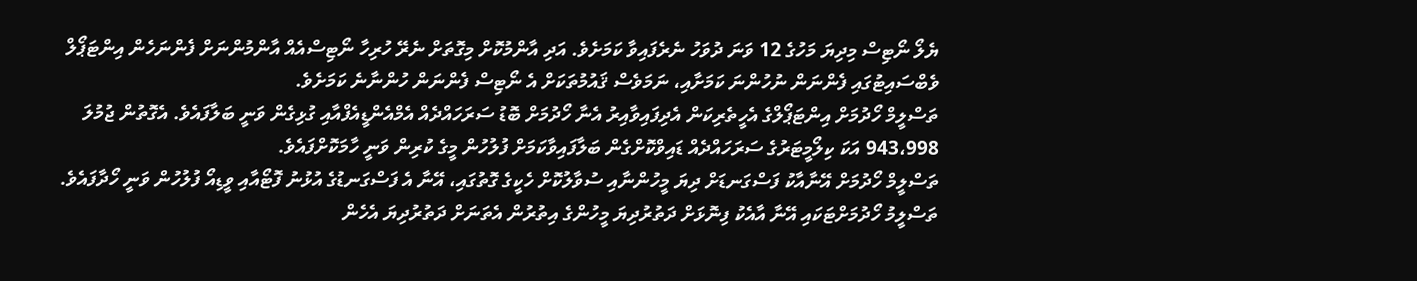ޔެލޯ ނޯޓިސް މިދިޔަ މަހުގެ 12 ވަނަ ދުވަހު ނެރެފައިވާ ކަމަށެވެ. އަދި އާންމުކޮށް މިގޮތަށް ނެރޭ ހުރިހާ ނޯޓިސްއެއް އާންމުންނަށް ފެންނަހެން އިންޓަޕޯލް ވެބްސައިޓުގައި ފެންނަން ނުހުންނަ ކަމަށާއި، ނަމަވެސް ޤައުމުތަކަށް އެ ނޯޓިސް ފެންނަން ހުންނާނެ ކަމަށެވެ.
ތަސްލީމް ހޯދުމަށް އިންޓަޕޯލްގެ އެހީތެރިކަން އެދިފައިވާއިރު އެނާ ހޯދުމަށް ބޮޑު ސަރަހައްދެއް އެމްއެންޑީއެފްއާއި ގުޅިގެން ވަނީ ބަލާފައެވެ. އެގޮތުން ޖުމުލަ 943،998 އަކަ ކިލޯމީޓަރުގެ ސަރަހައްދެއް ޑައިވްކޮށްގެން ބަލާފައިވާކަމަށް ފުލުހުން މީގެ ކުރިން ވަނީ ހާމަކޮށްފައެވެ.
ތަސްލީމް ހޯދުމަށް އޭނާއާކު ފަސްގަނޑަށް ދިޔަ މީހުންނާއި ސުވާލުކޮށް ހެކީގެ ގޮތުގައި، އޭނާ އެ ފަސްގަނޑުގެ އުޅުނު ފޮޓޯއާއި ވީޑިއޯ ފުލުހުން ވަނީ ހޯދާފައެވެ. ތަސްލީމު ހޯދުމަށްޓަކައި އޭނާ އާއެކު ފިނޮޅަށް ދަތުރުދިޔަ މީހުންގެ އިތުރުން އެތަނަށް ދަތުރުދިޔަ އެހެން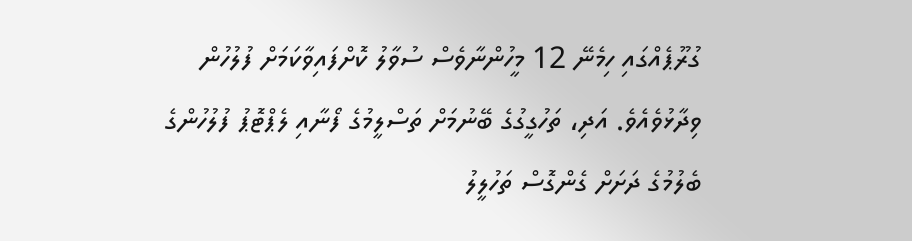ގުރޫޕެއްގައި ހިމެނޭ 12 މީހުންނާވެސް ސުވާލު ކޮށްފައިވާކަމަށް ފުލުހުން ވިދާޅުވެއެވެ. އަދި، ތަހުގީގުގެ ބޭނުމަށް ތަސްލީމުގެ ފޯނާއި ލެޕްޓޮޕު ފުލުހުންގެ ބެލުމުގެ ދަށަށް ގެންގޮސް ތަހުލީލު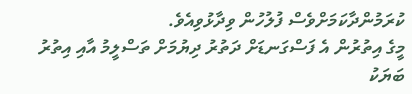ކުރަމުންދާކަމަށްވެސް ފުލުހުން ވިދާޅުވިއެވެ.
މީގެ އިތުރުން އެ ފަސްގަނޑަށް ދަތުރު ދިޔުމަށް ތަސްލީމު އާއި އިތުރު ބަޔަކު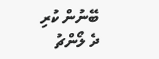ބޭނުން ކުރި ދެ ލޯންޗު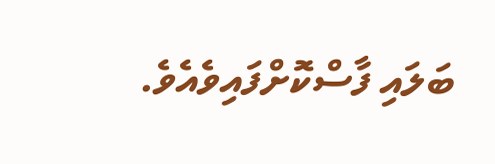ބަލައި ފާސްކޮށްފައިވެއެވެ.